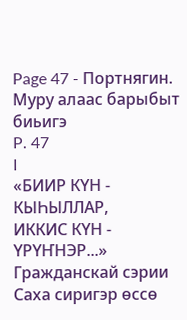Page 47 - Портнягин. Муру алаас барыбыт биьигэ
P. 47
I
«БИИР КҮН - КЫҺЫЛЛАР,
ИККИС КҮН - ҮРҮҤНЭР...»
Гражданскай сэрии Саха сиригэр өссө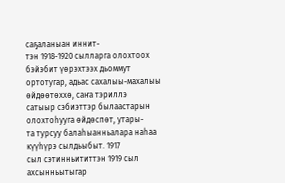саҕаланыан иннит-
тэн 1918-1920 сылларга олохтоох бэйэбит үөрэхтээх дьоммут
ортотугар, адьас сахалыы-махалыы өйдөөтөххө, саҥа тэриллэ
сатыыр сэбиэттэр былаастарын олохтоһууга өйдөспөт, утары-
та турсуу балаһыанньалара наһаа күүһүрэ сылдьыбыт. 1917
сыл сэтинньититтэн 1919 сыл ахсынньытыгар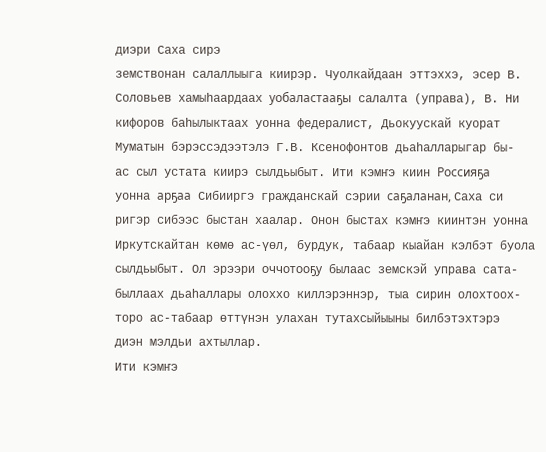диэри Саха сирэ
земствонан салаллыыга киирэр. Чуолкайдаан эттэххэ, эсер В.
Соловьев хамыһаардаах уобаластааҕы салалта (управа), В. Ни
кифоров баһылыктаах уонна федералист, Дьокуускай куорат
Муматын бэрэссэдээтэлэ Г.В. Ксенофонтов дьаһалларыгар бы-
ас сыл устата киирэ сылдьыбыт. Ити кэмҥэ киин Россияҕа
уонна арҕаа Сибииргэ гражданскай сэрии саҕаланан, Саха си
ригэр сибээс быстан хаалар. Онон быстах кэмҥэ киинтэн уонна
Иркутскайтан көмө ас-үөл, бурдук, табаар кыайан кэлбэт буола
сылдьыбыт. Ол эрээри оччотооҕу былаас земскэй управа сата-
быллаах дьаһаллары олоххо киллэрэннэр, тыа сирин олохтоох-
торо ас-табаар өттүнэн улахан тутахсыйыыны билбэтэхтэрэ
диэн мэлдьи ахтыллар.
Ити кэмҥэ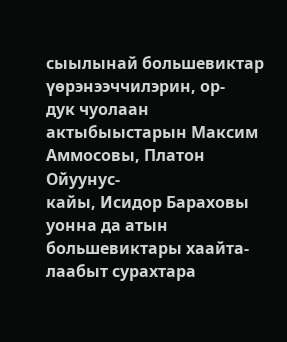сыылынай большевиктар үөрэнээччилэрин, ор-
дук чуолаан актыбыыстарын Максим Аммосовы, Платон Ойуунус-
кайы, Исидор Бараховы уонна да атын большевиктары хаайта-
лаабыт сурахтара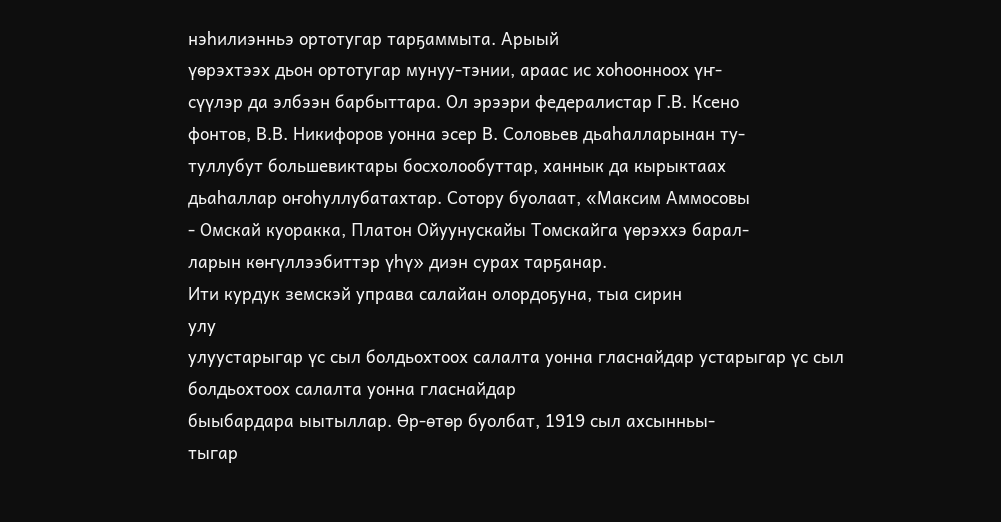нэһилиэнньэ ортотугар тарҕаммыта. Арыый
үөрэхтээх дьон ортотугар мунуу-тэнии, араас ис хоһоонноох үҥ-
сүүлэр да элбээн барбыттара. Ол эрээри федералистар Г.В. Ксено
фонтов, В.В. Никифоров уонна эсер В. Соловьев дьаһалларынан ту-
туллубут большевиктары босхолообуттар, ханнык да кырыктаах
дьаһаллар оҥоһуллубатахтар. Сотору буолаат, «Максим Аммосовы
- Омскай куоракка, Платон Ойуунускайы Томскайга үөрэххэ барал-
ларын көҥүллээбиттэр үһү» диэн сурах тарҕанар.
Ити курдук земскэй управа салайан олордоҕуна, тыа сирин
улу
улуустарыгар үс сыл болдьохтоох салалта уонна гласнайдар устарыгар үс сыл болдьохтоох салалта уонна гласнайдар
быыбардара ыытыллар. Өр-өтөр буолбат, 1919 сыл ахсынньы-
тыгар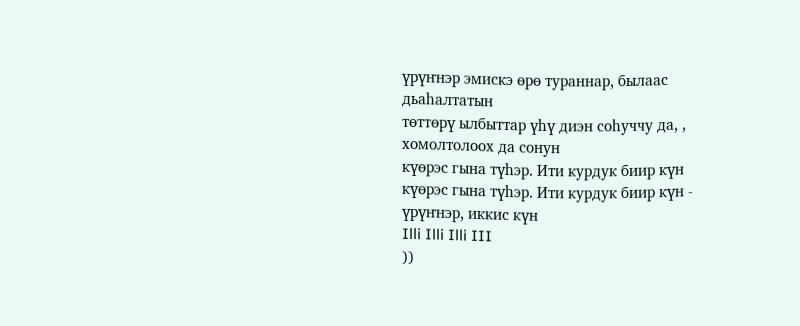үрүҥнэр эмискэ өрө тураннар, былаас дьаһалтатын
төттөрү ылбыттар үһү диэн соһуччу да, , хомолтолоох да сонун
күөрэс гына түһэр. Ити курдук биир күн
күөрэс гына түһэр. Ити курдук биир күн - үрүҥнэр, иккис күн
Illi Illi Illi III
))